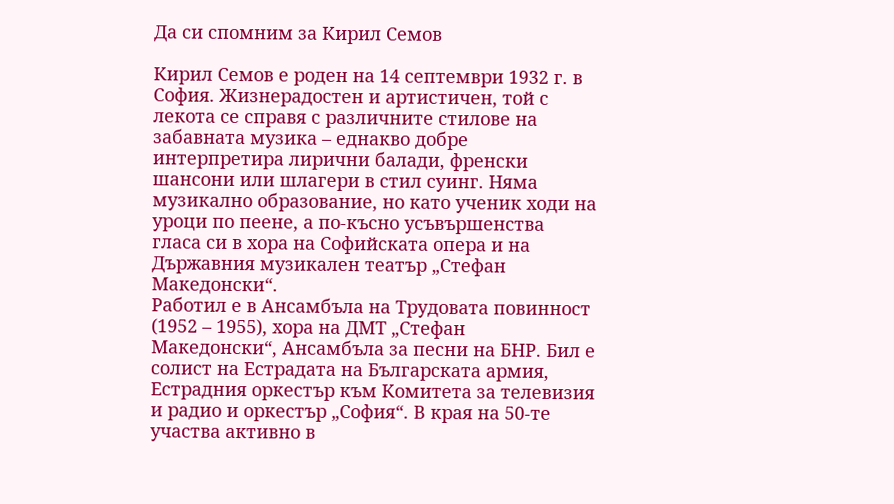Да си спомним за Кирил Семов

Кирил Семов е роден на 14 септември 1932 г. в София. Жизнерадостен и артистичен, той с лекота се справя с различните стилове на забавната музика – еднакво добре интерпретира лирични балади, френски шансони или шлагери в стил суинг. Няма музикално образование, но като ученик ходи на уроци по пеене, а по-късно усъвършенства гласа си в хора на Софийската опера и на Държавния музикален театър „Стефан Македонски“.
Работил е в Ансамбъла на Трудовата повинност (1952 – 1955), хора на ДМТ „Стефан Македонски“, Ансамбъла за песни на БНР. Бил е солист на Естрадата на Българската армия, Естрадния оркестър към Комитета за телевизия и радио и оркестър „София“. В края на 50-те участва активно в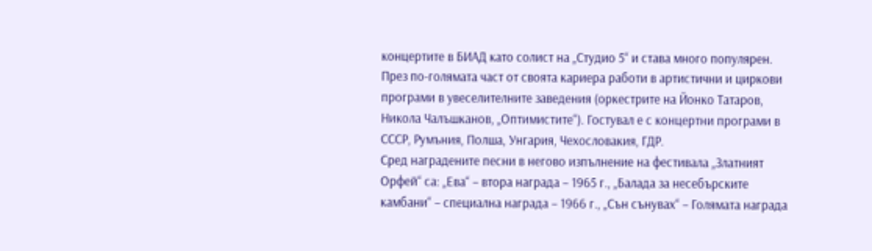концертите в БИАД като солист на „Студио 5“ и става много популярен.
През по-голямата част от своята кариера работи в артистични и циркови програми в увеселителните заведения (оркестрите на Йонко Татаров, Никола Чалъшканов, „Оптимистите“). Гостувал е с концертни програми в СССР, Румъния, Полша, Унгария, Чехословакия, ГДР.
Сред наградените песни в негово изпълнение на фестивала „Златният Орфей“ са: „Ева“ – втора награда – 1965 г., „Балада за несебърските камбани“ – специална награда – 1966 г., „Сън сънувах“ – Голямата награда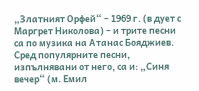„Златният Орфей“ – 1969 г. (в дует с Маргрет Николова) – и трите песни са по музика на Атанас Бояджиев. Сред популярните песни, изпълнявани от него, са и: „Синя вечер“ (м. Емил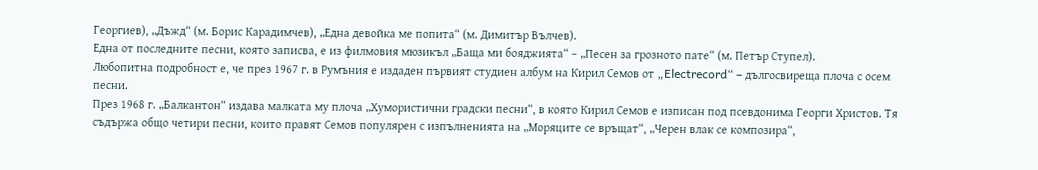Георгиев), „Дъжд“ (м. Борис Карадимчев), „Една девойка ме попита“ (м. Димитър Вълчев).
Една от последните песни, която записва, е из филмовия мюзикъл „Баща ми бояджията“ – „Песен за грозното пате“ (м. Петър Ступел).
Любопитна подробност е, че през 1967 г. в Румъния е издаден първият студиен албум на Кирил Семов от „Electrecord“ – дългосвиреща плоча с осем песни.
През 1968 г. „Балкантон“ издава малката му плоча „Хумористични градски песни“, в която Кирил Семов е изписан под псевдонима Георги Христов. Тя съдържа общо четири песни, които правят Семов популярен с изпълненията на „Моряците се връщат“, „Черен влак се композира“,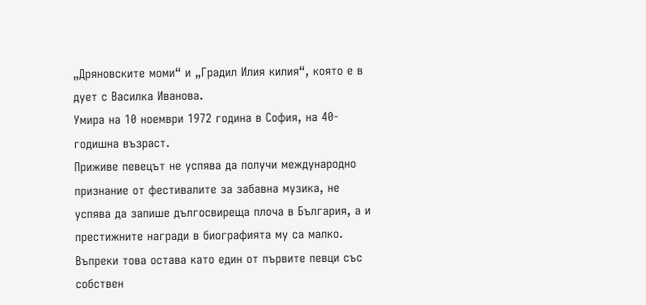„Дряновските моми“ и „Градил Илия килия“, която е в дует с Василка Иванова.
Умира на 10 ноември 1972 година в София, на 40-годишна възраст.
Приживе певецът не успява да получи международно признание от фестивалите за забавна музика, не успява да запише дългосвиреща плоча в България, а и престижните награди в биографията му са малко. Въпреки това остава като един от първите певци със собствен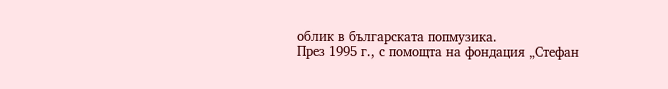облик в българската попмузика.
През 1995 г., с помощта на фондация „Стефан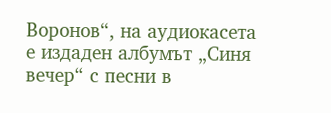Воронов“, на аудиокасета е издаден албумът „Синя вечер“ с песни в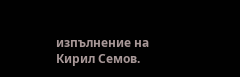изпълнение на Кирил Семов.